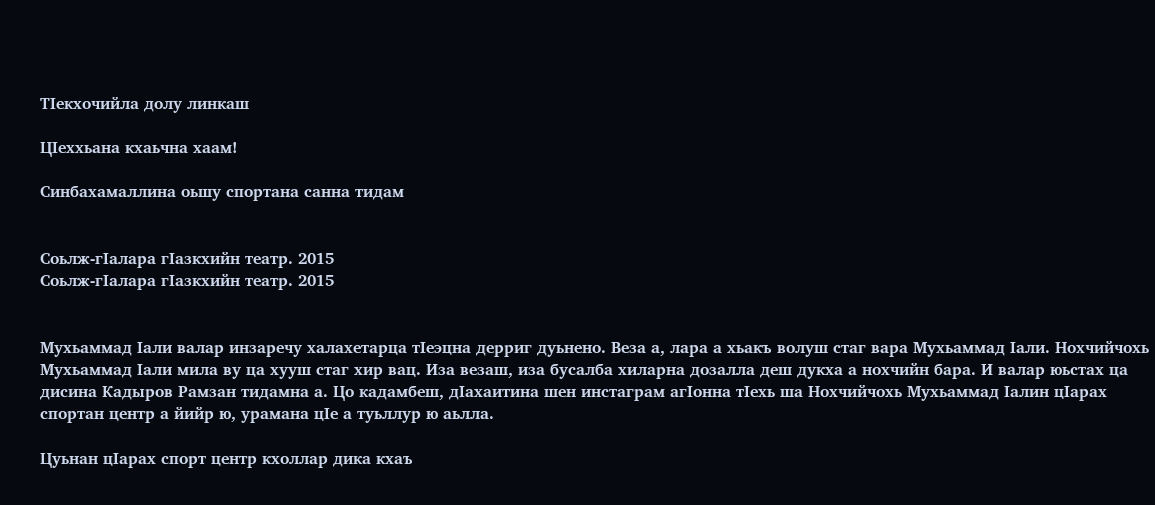ТIекхочийла долу линкаш

ЦIеххьана кхаьчна хаам!

Синбахамаллина оьшу спортана санна тидам


Соьлж-гIалара гIазкхийн театр. 2015
Соьлж-гIалара гIазкхийн театр. 2015


Мухьаммад Iали валар инзаречу халахетарца тIеэцна дерриг дуьнено. Веза а, лара а хьакъ волуш стаг вара Мухьаммад Iали. Нохчийчохь Мухьаммад Iали мила ву ца хууш стаг хир вац. Иза везаш, иза бусалба хиларна дозалла деш дукха а нохчийн бара. И валар юьстах ца дисина Кадыров Рамзан тидамна а. Цо кадамбеш, дIахаитина шен инстаграм агIонна тIехь ша Нохчийчохь Мухьаммад Iалин цIарах спортан центр а йийр ю, урамана цIе а туьллур ю аьлла.

Цуьнан цIарах спорт центр кхоллар дика кхаъ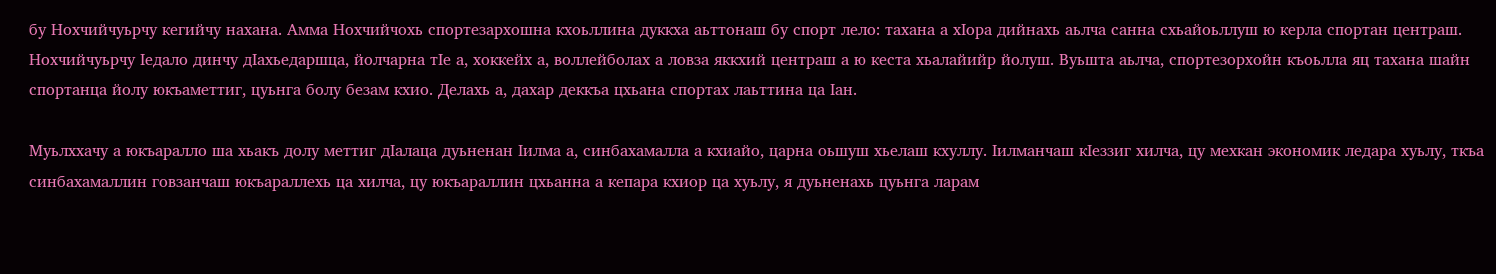бу Нохчийчуьрчу кегийчу нахана. Амма Нохчийчохь спортезархошна кхоьллина дуккха аьттонаш бу спорт лело: тахана а хIора дийнахь аьлча санна схьайоьллуш ю керла спортан центраш. Нохчийчуьрчу Iедало динчу дIахьедаршца, йолчарна тIе а, хоккейх а, воллейболах а ловза яккхий центраш а ю кеста хьалайийр йолуш. Вуьшта аьлча, спортезорхойн къоьлла яц тахана шайн спортанца йолу юкъаметтиг, цуьнга болу безам кхио. Делахь а, дахар деккъа цхьана спортах лаьттина ца Iан.

Муьлххачу а юкъаралло ша хьакъ долу меттиг дIалаца дуьненан Iилма а, синбахамалла а кхиайо, царна оьшуш хьелаш кхуллу. Iилманчаш кIеззиг хилча, цу мехкан экономик ледара хуьлу, ткъа синбахамаллин говзанчаш юкъараллехь ца хилча, цу юкъараллин цхьанна а кепара кхиор ца хуьлу, я дуьненахь цуьнга ларам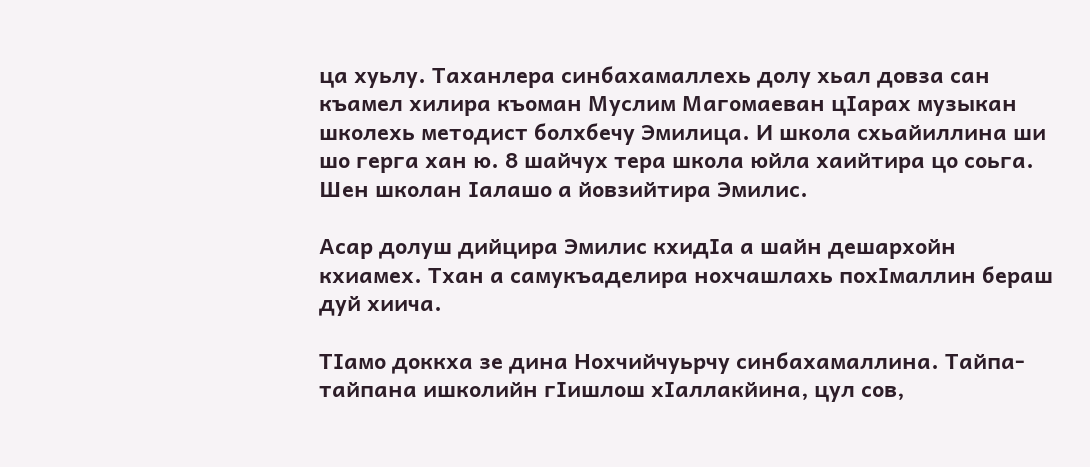ца хуьлу. Таханлера синбахамаллехь долу хьал довза сан къамел хилира къоман Муслим Магомаеван цIарах музыкан школехь методист болхбечу Эмилица. И школа схьайиллина ши шо герга хан ю. 8 шайчух тера школа юйла хаийтира цо соьга. Шен школан Iалашо а йовзийтира Эмилис.

Асар долуш дийцира Эмилис кхидIа а шайн дешархойн кхиамех. Тхан а самукъаделира нохчашлахь похIмаллин бераш дуй хиича.

ТIамо доккха зе дина Нохчийчуьрчу синбахамаллина. Тайпа-тайпана ишколийн гIишлош хIаллакйина, цул сов,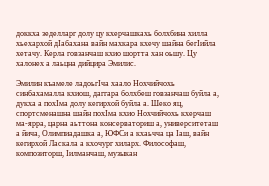доккха зеделларг долу цу кхерчашкахь болхбина хилла хьехархой дIабахана вайн махкара кхечу шайна бегIийла хетачу. Керла говзанчаш кхио шортта хан оьшу. Цу халонех а лаьцна дийцира Эмилис.

Эмилин къамеле ладоьгIча хаало Нохчийчохь синбахамалла кхиош, даггара болхбеш говзанчаш буйла а, дукха а похIма долу кегирхой буйла а. Шеко яц, спортсменашна шайн похIма кхио Нохчийчохь кхерчаш ма-ярра, царна аьттона консерваториш а, университеташ а йича, Олимпиадашка а, ЮФСи а кхаьчча ца Iаш, вайн кегирхой Ласкала а кхочург хиларх. Философаш, композиторш, Iилманчаш, музыкан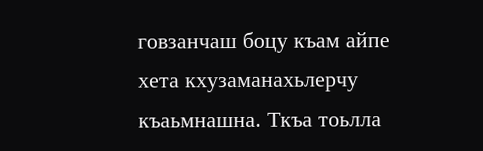говзанчаш боцу къам айпе хета кхузаманахьлерчу къаьмнашна. Ткъа тоьлла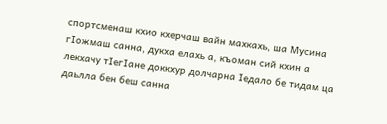спортсменаш кхио кхерчаш вайн махкахь, ша Мусина гIожмаш санна, дукха елахь а, къоман сий кхин а лекхачу тIегIане доккхур долчарна Iедало бе тидам ца даьлла бен беш санна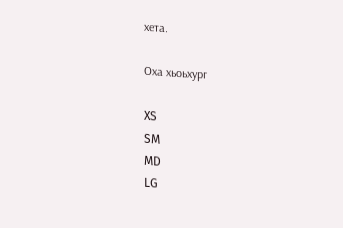хета.

Оха хьоьхург

XS
SM
MD
LG